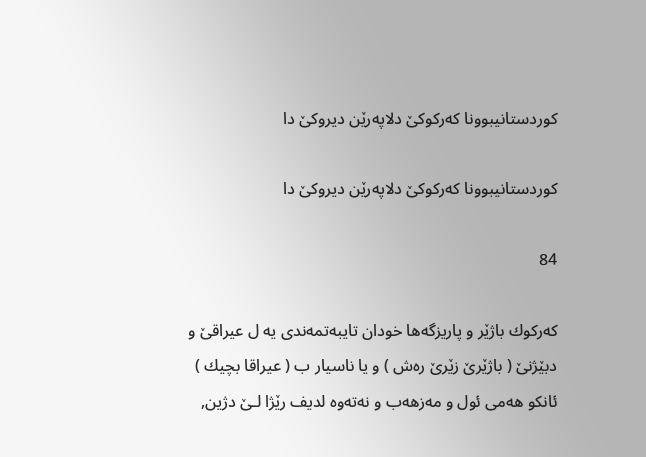كوردستانیبوونا كه‌ركوكێ دلاپه‌رێن دیروكێ دا

كوردستانیبوونا كه‌ركوكێ دلاپه‌رێن دیروكێ دا

84

كه‌ركوك باژێر و پاریزگه‌ها خودان تایبه‌تمه‌ندى یه‌ ل عیراقێ و دبێژنێ ( باژێرێ زێرێ ره‌ش ) و یا ناسیار ب ( عیراقا بچیك ) ئانكو هه‌مى ئول و مه‌زهه‌ب و نه‌ته‌وه‌ لدیف رێژا لـێ دژین,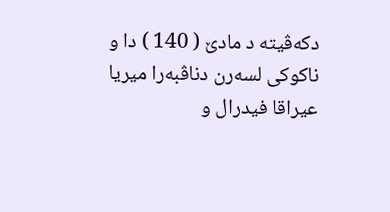دكه‌ڤیته‌ د مادێ ( 140 ) دا و ناكوكى لسه‌رن دناڤبه‌را میریا عیراقا فیدرال و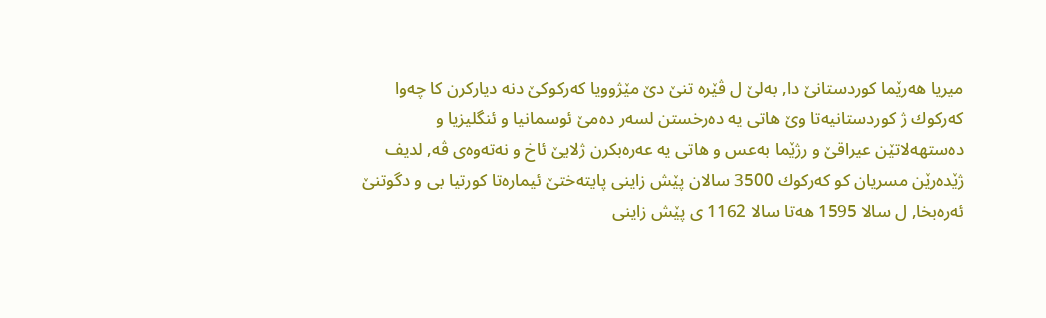میریا هه‌رێما كوردستانێ دا, به‌لێ ل ڤێره‌ تنێ دێ مێژوویا كه‌ركوكێ دنه‌ دیاركرن كا چه‌وا كه‌ركوك ژ كوردستانیه‌تا وێ هاتى یه‌ ده‌رخستن لسه‌ر ده‌مێ ئوسمانیا و ئنگلیزیا و ده‌ستهه‌لاتێن عیراقێ و رژێما به‌عس و هاتى یه‌ عه‌ره‌بكرن ژلایێ ئاخ و نه‌ته‌وه‌ى ڤه‌, لدیف ژێده‌رێن مسریان كو كه‌ركوك 3500 سالان پێش زاینى پایته‌ختێ ئیماره‌تا كورتیا بى و دگوتنێ ئه‌ره‌بخا, ل سالا 1595 هه‌تا سالا 1162 ى پێش زاینى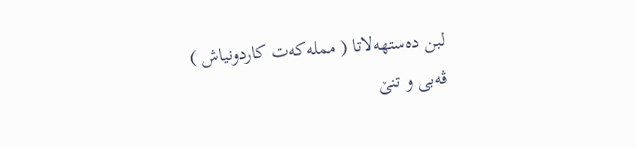لبن ده‌ستهه‌لاتا ( ممله‌كه‌ت كاردونیاش ) ڤه‌بى و تنێ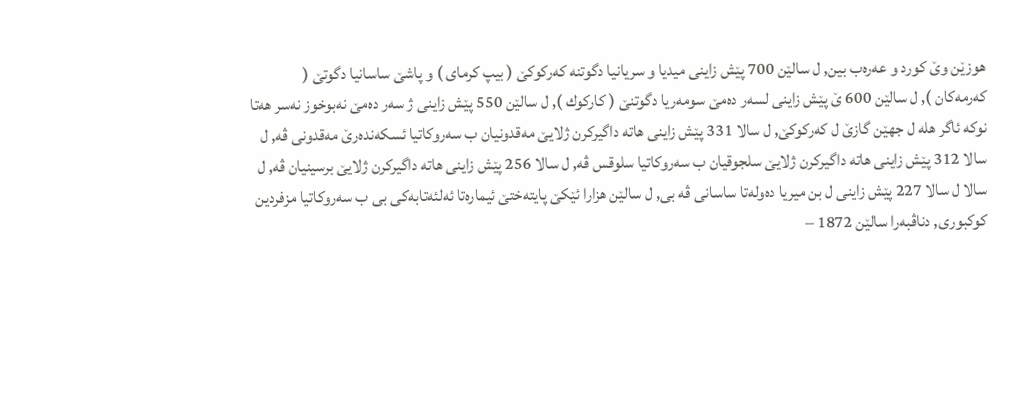هوزێن وێ كورد و عه‌ره‌ب بین, ل سالێن 700 پێش زاینى میدیا و سریانیا دگوتنه‌ كه‌ركوكێ ( بیپ كرمای ) و پاشێ ساسانیا دگوتێ ( كه‌رمه‌كان ), ل سالێن 600 ێ پێش زاینى لسه‌ر ده‌مێ سومه‌ریا دگوتنێ ( كاركوك ), ل سالێن 550 پێش زاینى ژ سه‌ر ده‌مێ نه‌بوخوز نه‌سر هه‌تا نوكه‌ ئاگر هله‌ ل جهێن گازێ ل كه‌ركوكێ, ل سالا 331 پێش زاینى هاته‌ داگیركرن ژلایێ مه‌قدونیان ب سه‌روكاتیا ئسكه‌نده‌رێ مه‌قدونى ڤه‌, ل سالا 312 پێش زاینى هاته‌ داگیركرن ژلایێ سلجوقیان ب سه‌روكاتیا سلوقس ڤه‌, ل سالا 256 پێش زاینى هاته‌ داگیركرن ژلایێ برسینیان ڤه‌, ل سالا ل سالا 227 پێش زاینى ل بن میریا ده‌وله‌تا ساسانى ڤه‌ بى, ل سالێن هزارا ئێكێ پایته‌ختێ ئیماره‌تا ئه‌لئه‌تابه‌كى بى ب سه‌روكاتیا مزفردین كوكبورى, دناڤبه‌را سالێن 1872 –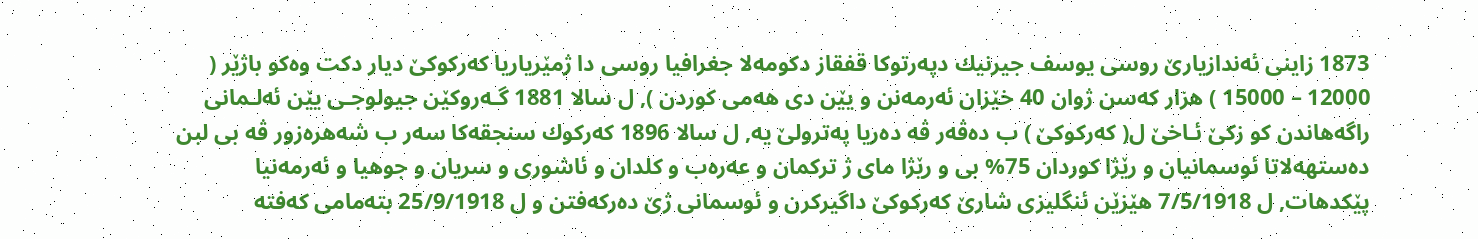1873 زاینى ئه‌ندازیارێ روسى یوسف جیرنیك دپه‌رتوكا قفقاز دكومه‌لا جغرافیا روسی دا ژمێریاریا كه‌ركوكێ دیار دكت وه‌كو باژێر ( 12000 – 15000 ) هزار كه‌سن ژوان 40 خێزان ئه‌رمه‌نن و یێن دى هه‌مى كوردن ), ل سالا 1881 گـه‌روكێن جیولوجـى یێن ئه‌لـمانى راگه‌هاندن كو زكێ ئـاخێ ل( كه‌ركوكێ ) ب ده‌ڤه‌ر ڤه‌ ده‌ریا په‌ترولێ یه‌, ل سالا 1896 كه‌ركوك سنجقه‌كا سه‌ر ب شه‌هره‌زور ڤه‌ بى لبن ده‌ستهه‌لاتا ئوسمانیان و رێژا كوردان 75% بى و رێژا ماى ژ تركمان و عه‌ره‌ب و كلدان و ئاشورى و سریان و جوهیا و ئه‌رمه‌نیا پێكدهات, ل 7/5/1918 هێزێن ئنگلیزى شارێ كه‌ركوكێ داگیركرن و ئوسمانى ژێ ده‌ركه‌فتن و ل 25/9/1918 بته‌مامى كه‌فته‌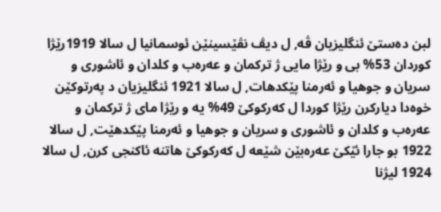لبن ده‌ستێ ئنگلیزیان ڤه‌, ل دیڤ نڤێسینێن ئوسمانیا ل سالا 1919رێژا كوردان 53% بى و رێژا مایى ژ تركمان و عه‌ره‌ب و كلدان و ئاشورى و سریان و جوهیا و ئه‌رمنا پێكدهات, ل سالا 1921 ئنگلیزیان د په‌رتوكێن خوه‌دا دیاركرن رێژا كوردا ل كه‌ركوكێ 49% یه‌ و رێژا ماى ژ تركمان و عه‌ره‌ب و كلدان و ئاشورى و سریان و جوهیا و ئه‌رمنا پێكدهێت, ل سالا 1922 بو جارا ئێكێ عه‌ره‌بێن شێعه‌ ل كه‌ركوكێ هاتنه‌ ئاكنجى كرن, ل سالا 1924 لیژنا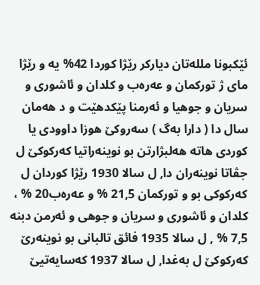ئێكبونا ملله‌تان دیاركر رێژا كوردا 42% یه‌ و رێژا ماى ژ توركمان و عه‌ره‌ب و كلدان و ئاشورى و سریان و جوهیا و ئه‌رمنا پێكدهێت و د هه‌مان سال دا ( دارا به‌گ ) سه‌روكێ هوزا داوودى یا كوردى هاته‌ هه‌لبژارتن بو نوینه‌راتیا كه‌ركوكێ ل جڤاتا نوینه‌ران دا, ل سالا 1930 رێژا كوردان ل كه‌ركوكى بو و توركمان 21,5 % و عه‌ره‌ب20 % ، كلدان و ئاشورى و سریان و جوهى و ئه‌رمن دبنه‌ 7,5 % , ل سالا 1935 فائق تالبانی بو نوینه‌رێ كه‌ركوكێ ل به‌غدا, ل سالا 1937 كه‌سایه‌تیێ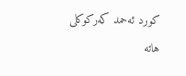كورد ئه‌حمد كه‌ركوكلى هاته‌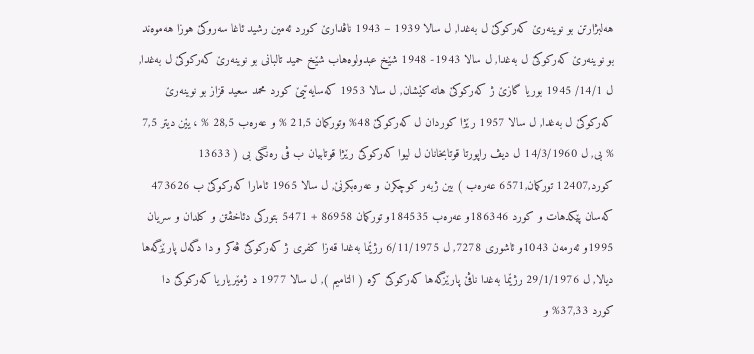هه‌لبژارتن بو نوینه‌رێ كه‌ركوكێ ل به‌غدا, ل سالا 1939 – 1943 ناڤدارێ كورد ئه‌مین رشید ئاغا سه‌روكێ هوزا هه‌موه‌ند بو نوینه‌رێ كه‌ركوكێ ل به‌غدا, ل سالا 1943- 1948 شێخ عبدولوه‌هاب شێخ حمید تالبانی بو نوینه‌رێ كه‌ركوكێ ل به‌غدا, ل 14/1/ 1945 بوریا گازێ ژ كه‌ركوكێ هاته‌ كێشان, ل سالا 1953 كه‌سایه‌تیێ كورد محمد سعید قزاز بو نوینه‌رێ كه‌ركوكێ ل به‌غدا, ل سالا 1957 رێژا كوردان ل كه‌ركوكێ 48% وتوركمان 21,5 % و عه‌ره‌ب 28,5 % ، یێن دیتر 7,5 % بى, ل 14/3/1960 ل دیڤ راپورتا قوتابخانان ل لیوا كه‌ركوكێ رێژا قوتابیان ب ڤى ره‌نگى بى ( 13633 كورد,12407 توركمان,6571 عه‌ره‌ب ) بین ژبه‌ر كوچكرن و عه‌ره‌بكرنێ, ل سالا 1965 ئامارا كه‌ركوكێ ب 473626 كه‌سان پێكدهات و كورد 186346و عه‌ره‌ب 184535و توركمان 86958 + 5471 بتوركى دئاخڤتن و كلدان و سریان 1995و ئه‌رمه‌ن 1043و ئاشورى 7278, ل 6/11/1975 رژێما به‌غدا قه‌زا كفرى ژ كه‌ركوكێ ڤه‌كر و دا دگه‌ل پارێزگه‌ها دیالا, ل 29/1/1976 رژێما به‌غدا ناڤێ پارێزگه‌ها كه‌ركوكێ كره‌ ( التامیم ), ل سالا 1977 د ژمێریاریا كه‌ركوكێ دا كورد 37,33% و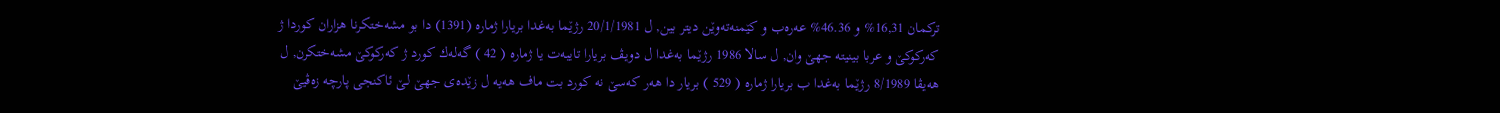تركمان 16,31% و 46.36% عه‌ره‌ب و كێمنه‌ته‌وێن دیتر بین, ل 20/1/1981 رژێما به‌غدا بریارا ژماره‌ (1391) دا بو مشه‌ختكرنا هزاران كوردا ژ كه‌ركوكێ و عربا بینیته‌ جهێ وان, ل سالا 1986 رژێما به‌غدا ل دویڤ بریارا تایبه‌ت یا ژماره‌ ( 42 ) گه‌له‌ك كورد ژ كه‌ركوكێ مشه‌ختكرن, ل هه‌یڤا 8/1989 رژێما به‌غدا ب بریارا ژماره‌ ( 529 ) بریار دا هه‌ر كه‌سێ نه‌ كورد بت ماف هه‌یه‌ ل زێده‌ى جهێ لـێ ئاكنجى پارچه‌ زه‌ڤیێ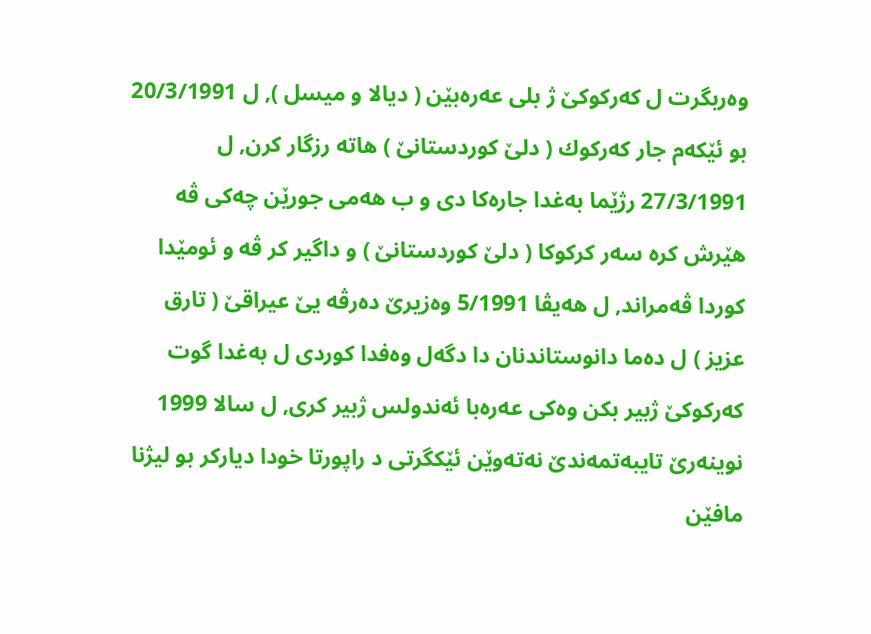وه‌ربگرت ل كه‌ركوكێ ژ بلى عه‌ره‌بێن ( دیالا و میسل ), ل 20/3/1991 بو ئێكه‌م جار كه‌ركوك ( دلێ كوردستانێ ) هاته‌ رزگار كرن, ل 27/3/1991 رژێما به‌غدا جاره‌كا دى و ب هه‌مى جورێن چه‌كى ڤه‌ هێرش كره‌ سه‌ر كركوكا ( دلێ كوردستانێ ) و داگیر كر ڤه‌ و ئومێدا كوردا ڤه‌مراند, ل هه‌یڤا 5/1991 وه‌زیرێ ده‌رڤه‌ یێ عیراقێ ( تارق عزیز ) ل ده‌ما دانوستاندنان دا دگه‌ل وه‌فدا كوردى ل به‌غدا گوت كه‌ركوكێ ژبیر بكن وه‌كى عه‌ره‌با ئه‌ندولس ژبیر كرى, ل سالا 1999 نوینه‌رێ تایبه‌تمه‌ندێ نه‌ته‌وێن ئێكگرتى د راپورتا خودا دیاركر بو لیژنا مافێن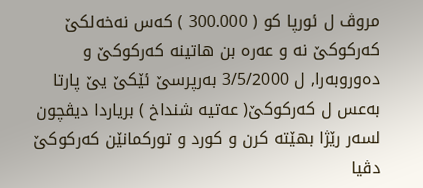مروڤ ل ئورپا كو ( 300.000 ) كه‌س نه‌خه‌لكێ كه‌ركوكێ نه‌ و عه‌ره‌ بن هاتینه‌ كه‌ركوكێ و ده‌وروبه‌را, ل 3/5/2000 به‌رپرسێ ئێكێ یێ پارتا به‌عس ل كه‌ركوكێ( عه‌تیه‌ شنداخ ) بریاردا دیڤچون لسه‌ر رێژا بهێته‌ كرن و كورد و توركمانێن كه‌ركوكێ دڤیا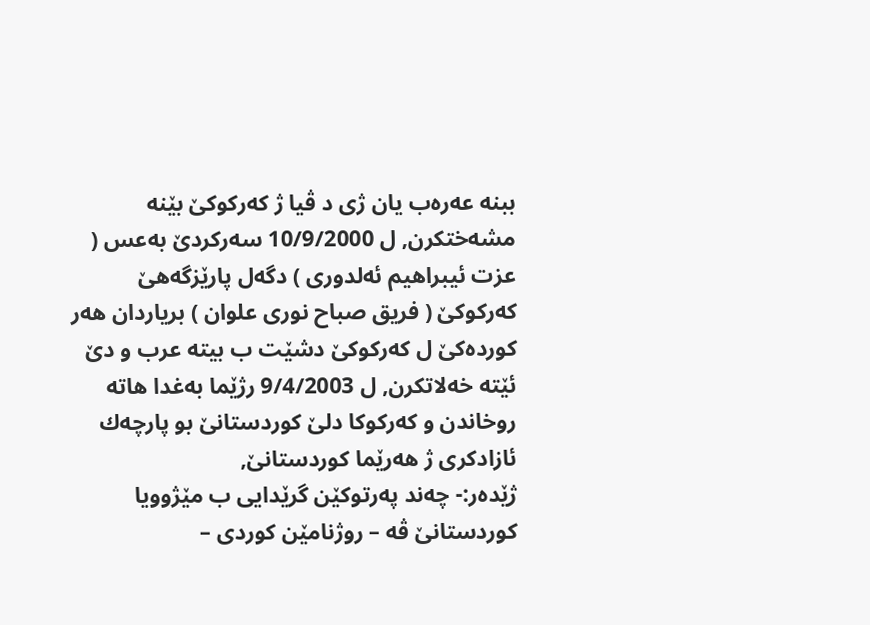ببنه‌ عه‌ره‌ب یان ژى د ڤیا ژ كه‌ركوكێ بێنه‌ مشه‌ختكرن, ل 10/9/2000 سه‌ركردێ به‌عس ( عزت ئیبراهیم ئه‌لدوری ) دگه‌ل پارێزگه‌هێ كه‌ركوكێ ( فریق صباح نوری علوان ) بریاردان هه‌ر كورده‌كێ ل كه‌ركوكێ دشێت ب بیته‌ عرب و دێ ئێته‌ خه‌لاتكرن, ل 9/4/2003 رژێما به‌غدا هاته‌ روخاندن و كه‌ركوكا دلێ كوردستانێ بو پارچه‌ك ئازادكرى ژ هه‌رێما كوردستانێ,
ژێده‌ر:- چه‌ند په‌رتوكێن گرێدایى ب مێژوویا كوردستانێ ڤه‌ – روژنامێن كوردى –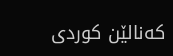كه‌نالێن كوردى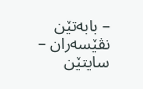– بابه‌تێن نڤێسه‌ران – سایتێن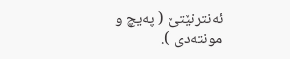ئه‌نترنێتێ ( په‌یچ و مونته‌دى ).